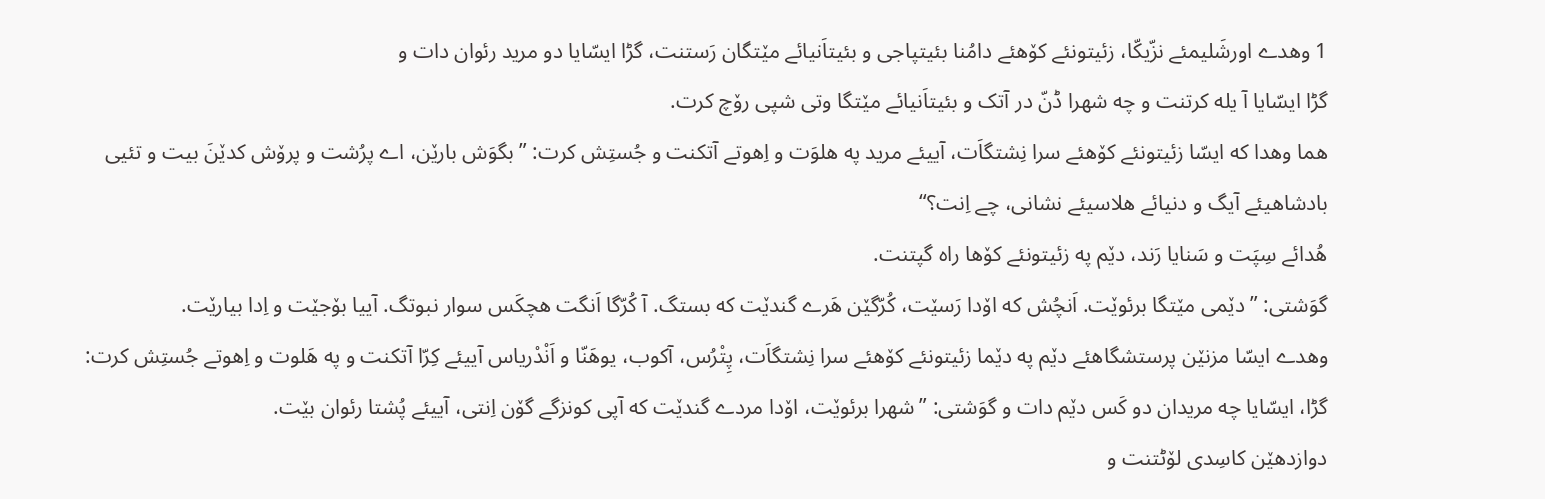1 وهدے اورشَلیمئے نزّیکّا، زئیتونئے کۆهئے دامُنا بئیتپاجی و بئیتاَنیائے مێتگان رَستنت، گڑا ایسّایا دو مرید رئوان دات و
گڑا ایسّایا آ یله کرتنت و چه شهرا ڈنّ در آتک و بئیتاَنیائے مێتگا وتی شپی رۆچ کرت.
هما وهدا که ایسّا زئیتونئے کۆهئے سرا نِشتگاَت، آییئے مرید په هلوَت و اِهوتے آتکنت و جُستِش کرت: ”بگوَش بارێن، اے پرُشت و پرۆش کدێنَ بیت و تئیی بادشاهیئے آیگ و دنیائے هلاسیئے نشانی، چے اِنت؟“
هُدائے سِپَت و سَنایا رَند، دێم په زئیتونئے کۆها راه گپتنت.
گوَشتی: ”دێمی مێتگا برئوێت. اَنچُش که اۆدا رَسێت، کُرّگێن هَرے گندێت که بستگ. آ کُرّگا اَنگت هچکَس سوار نبوتگ. آییا بۆجێت و اِدا بیارێت.
وهدے ایسّا مزنێن پرستشگاهئے دێم په دێما زئیتونئے کۆهئے سرا نِشتگاَت، پِتْرُس، آکوب، یوهَنّا و اَنْدْریاس آییئے کِرّا آتکنت و په هَلوت و اِهوتے جُستِش کرت:
گڑا، ایسّایا چه مریدان دو کَس دێم دات و گوَشتی: ”شهرا برئوێت، اۆدا مردے گندێت که آپی کونزگے گۆن اِنتی، آییئے پُشتا رئوان بێت.
دوازدهێن کاسِدی لۆٹتنت و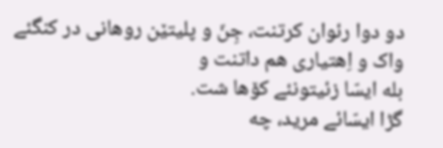دو دوا رئوان کرتنت، جِنّ و پلیتێن روهانی در کنگئے واک و اِهتیاری هم داتنت و
بله ایسّا زئیتونئے کۆها شت.
گڑا ایسّائے مرید، چه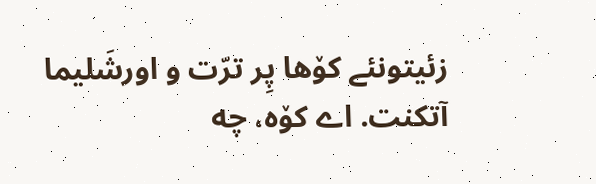زئیتونئے کۆها پِر ترّت و اورشَلیما آتکنت. اے کۆه، چه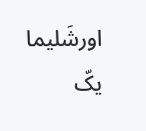اورشَلیما یکّ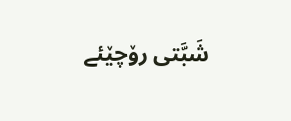شَبَّتی رۆچێئے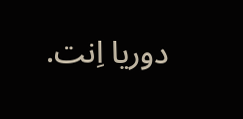دوریا اِنت.